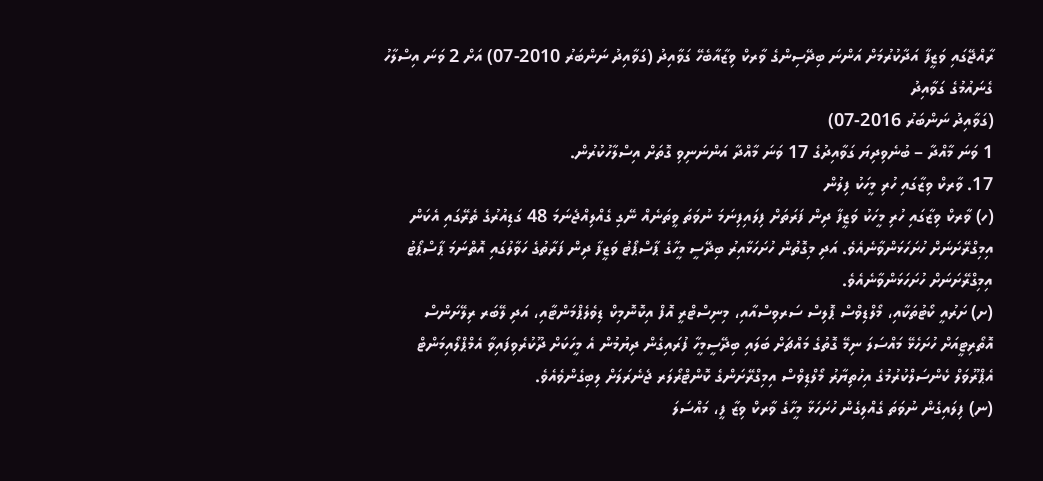ރާއްޖޭގައި ވަޒީފާ އަދާކުރުމަށް އަންނަ ބިދޭސިންގެ ވާރކް ވިޒާއާބެހޭ ގަވާއިދު (ގަވާއިދު ނަންބަރު 2010-07) އަށް 2 ވަނަ އިސްލާހު ގެނައުމުގެ ގަވާއިދު
(ގަވާއިދު ނަންބަރު 2016-07)
1 ވަނަ މާއްދާ – ބުނެވިދިޔަ ގަވާއިދުގެ 17 ވަނަ މާއްދާ އަންނަނިވި ގޮތަށް އިސްލާހުކުރުން.
17. ވާރކް ވިޒާގައި ހުރި މީހަކު ފިލުން
(ހ) ވާރކް ވިޒާގައި ހުރި މީހަކު ވަޒީފާ ދިން ފަރަތަށް ފިލައިފިނަމަ ނުވަތަ ވީތަނެއް ނޭގި ގެއްލިއްޖެނަމަ 48 ގަޑިއުރުގެ ތެރޭގައި އެކަން އިމިގްރޭށަނަށް ހުށަހަޅަންވާނެއެވެ. އަދި މިގޮތުން ހުށަހަޅާއިރު ބިދޭސީ މީހާގެ ޕާސްޕޯޓު ވަޒީފާ ދިން ފަރާތުގެ ހަވާލުގައި އޮތްނަމަ ޕާސްޕޯޓު އިމިގްރޭށަނަށް ހުށަހަޅަންވާނެއެވެ.
(ށ) ށަރުއީ ކޯޓުތަކާއި، މޯލްޑިވްސް ޕޮލިސް ސަރވިސްއާއި، މިނިސްޓްރީ އޮފް އިކޮނޮމިކް ޑިވެލެޕްމަންޓާއި، އަދި ލޭބަރ ރިލޭށަންސް އޮތޯރިޓީއަށް ހުށަހެޅޭ މައްސަލަ ނިމޭ ގޮތުގެ މައްޗަށް ބަލައި ބިދޭސީމީހާ ފުރައިގެން ދިޔުމުން އެ މީހަކަށް ދޫކުރެވިފައިވާ އެމްޕްލޯއިމަންޓް އެޕްރޫވަލް ކެންސަލްކުރުމުގެ އިހުތިޔާރު މޯލްޑިވްސް އިމިގްރޭށަންގެ ކޮންޓްރޯލަރ ޖެނެރަލަށް ލިބިގެންވެއެވެ.
(ނ) ފިލައިގެން ނުވަތަ ގެއްލިގެން ހުށަހަޅާ މީހާގެ ވާރކް ވިޒާ ފީ، މައްސަލަ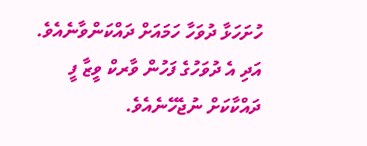ހުށަހަޅާ ދުވަހާ ހަމައަށް ދައްކަންވާނެއެވެ. އަދި އެ ދުވަހުގެ ފަހުން ވާރކް ވީޒާ ފީ ދައްކާކަށް ނުޖެހޭނެއެވެ.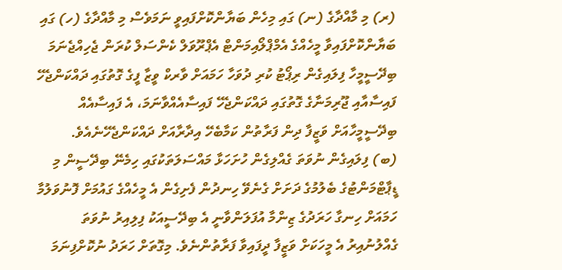(ރ) މި މާއްދާގެ (ނ) ގައި މިހެން ބަޔާންކޮށްފައިވީ ނަމަވެސް މި މާއްދާގެ (ހ) ގައި ބަޔާންކޮށްފައިވާ މީހެއްގެ އެމްޕްލޯއިމަންޓް އެޕްރޫވަލް ކެންސަލް ކުރަން ޖެހިއްޖެނަމަ ބިދޭސީމީހާ ފިލައިގެން ރިޕޯޓު ކުރި ދުވަހާ ހަމައަށް ވާރކް ވީޒާ ފީގެ ގޮތުގައި ދައްކަންޖެހޭ ފައިސާއާއި ޖޫރިމަނާގެ ގޮތުގައި ދައްކަންޖެހޭ ފައިސާއެއްވާނަމަ، އެ ފައިސާއެއް ބިދޭސީމީހާއަށް ވަޒީފާ ދިން ފަރާތުން ކަމާބެހޭ އިދާރާއަށް ދައްކަންޖެހޭނެއެވެ.
(ބ) ފިލައިގެން ނުވަތަ ގެއްލިގެން ހުށަހަޅާ މައްސަލަތަކުގައި ހިމެނޭ ބިދޭސީން މި ޑީޕާޓްމަންޓުގެ ބެލުމުގެ ދަށަށް ގެނެވޭ ހިނދުން ފެށިގެން އެ މީހެއްގެ ގައުމަށް ފޮނުވަލުމާ ހަމައަށް ހިނގާ ހަރަދުގެ ޒިންމާ އުފަލަންވާނީ އެ ބިދޭސީއަކު ފިލިއިރު ނުވަތަ ގެއްލުނުއިރު އެ މީހަކަށް ވަޒީފާ ދީފައިވާ ފަރާތުންނެވެ. މިގޮތަށް ހަރަދު ނުކޮށްފިނަމަ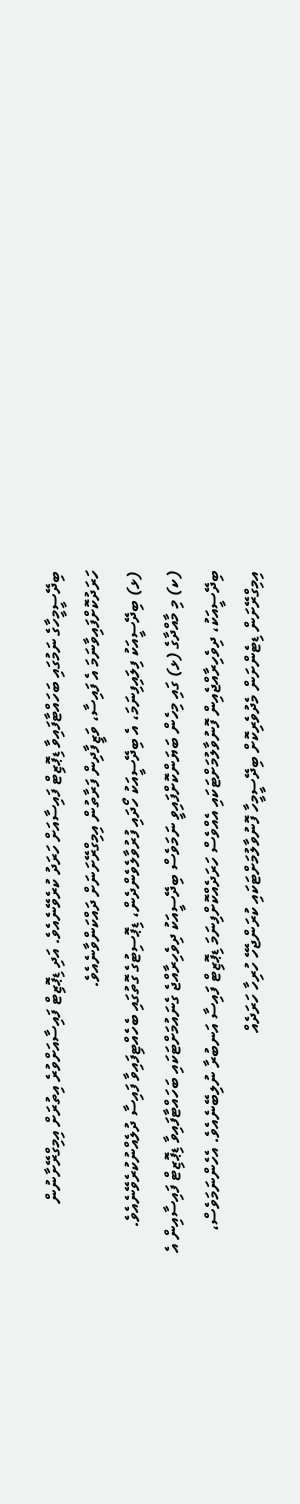ބިދޭސީމީހާގެ ނަމުގައި ބަހައްޓާފައިވާ ޑިޕޮޒިޓް ފައިސާއަށް ހަރަދު ކުރެވޭނެއެވެ. އަދި ޑިޕޮޒިޓް ފައިސާއަށްވުރެ އިތުރަށް އިމިގްރޭށާނުން ހަރަދުކޮށްފައިވާނަމަ އެ ފައިސާ، ވަޒީފާދިން ފަރާތުން އިމިގްރޭށަނަށް ދައްކަންވާނެއެވެ.
(ޅ) ބިދޭސީއަކު ފިލައިފިނަމަ، އެ ބިދޭސީއަކު ހޯދައި ފުރުވާލެވެންދެން، ޑިޕޮސިޓުގެ ގޮތުގައި ބެހެއްޓިފައިވާ ފައިސާ ދުލެއްނުކުރެވޭނެއެވެ.
(ކ) މި މާއްދާގެ (ޅ) ގައި މިހެން ބަޔަންކޮށްފައިވީ ނަމަވެސް ބިދޭސީއަކު ދިވެހިރާއްޖެ ގެނައުމަށްޓަކައި ބަހައްޓާފައިވާ ޑިޕޮޒިޓް ފައިސާއިން އެ ބިދޭސީއަކު، ދިވެހިރާއްޖެއިން ފޮނުވާލުމަށްޓަކައި އެއްވެސް ހަރަދެއްކޮށްފިނަމަ ޑިޕޮޒިޓް ފައިސާ އަނބުރާ ނުލިބޭނެއެވެ. އެހެންނަމަވެސް، އިމިގްރޭށަން ޑިޓެންށަން މެދުވެރިކޮށް ބިދޭސީމީހާ ފޮނުވާލުމަށްޓަކައި ކުރަންޖެހޭ ހުރިހާ ހަރަދެއް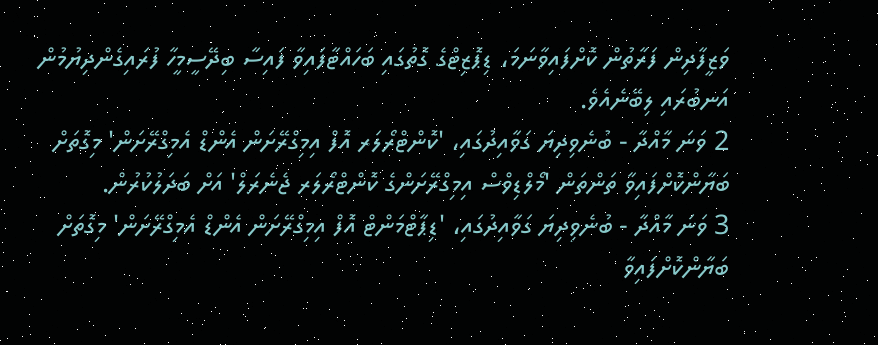ވަޒީފާދިން ފަރާތުން ކޮށްފައިވާނަމަ، ޑިޕޮޒިޓްގެ ގޮތުގައި ބަހައްޓާފައިވާ ފައިސާ ބިދޭސީމީހާ ފުރައިގެންދިޔުމުން އަނބުރައި ލިބޭނެއެވެ.
2 ވަނަ މާއްދާ - ބުނެވިދިޔަ ގަވާއިދުގައި، 'ކޮންޓްރޯލަރ އޮފް އިމިގްރޭށަން އެންޑް އެމިގްރޭށަން' މިގޮތަށް ބަޔާންކޮށްފައިވާ ތަންތަން 'މޯލްޑިވްސް އިމިގްރޭށަންގެ ކޮންޓްރޯލަރ ޖެނެރަލް' އަށް ބަދަލުކުރުން.
3 ވަނަ މާއްދާ - ބުނެވިދިޔަ ގަވާއިދުގައި، 'ޑިޕާޓްމަންޓް އޮފް އިމިގްރޭށަން އެންޑް އެމިގްރޭށަން' މިގޮތަށް ބަޔާންކޮށްފައިވާ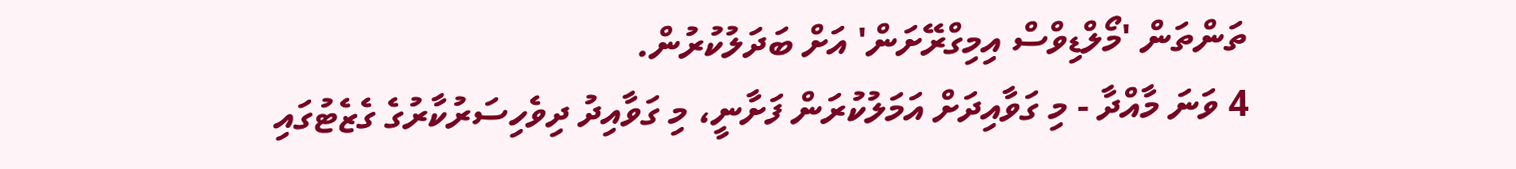ތަންތަން 'މޯލްޑިވްސް އިމިގްރޭށަން' އަށް ބަދަލުކުރުން.
4 ވަނަ މާއްދާ - މި ގަވާއިދަށް އަމަލުކުރަން ފަށާނީ، މި ގަވާއިދު ދިވެހިސަރުކާރުގެ ގެޒެޓުގައި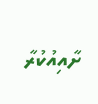ށާއިއުކުރާ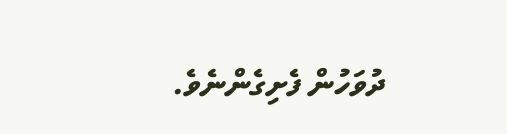ދުވަހުން ފެށިގެންނެވެ.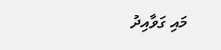މައި ގަވާއިދު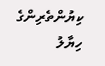ކިޔުންތެރިންގެ ހިޔާލު